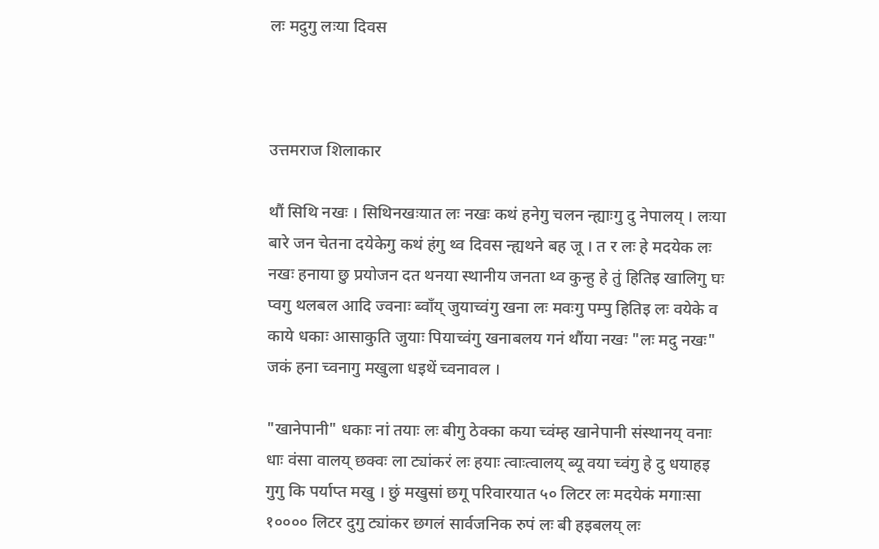लः मदुगु लःया दिवस



उत्तमराज शिलाकार

थौं सिथि नखः । सिथिनखःयात लः नखः कथं हनेगु चलन न्ह्याःगु दु नेपालय् । लःया बारे जन चेतना दयेकेगु कथं हंगु थ्व दिवस न्ह्यथने बह जू । त र लः हे मदयेक लः नखः हनाया छु प्रयोजन दत थनया स्थानीय जनता थ्व कुन्हु हे तुं हितिइ खालिगु घः प्वगु थलबल आदि ज्वनाः ब्वाँय् जुयाच्वंगु खना लः मवःगु पम्पु हितिइ लः वयेके व काये धकाः आसाकुति जुयाः पियाच्वंगु खनाबलय गनं थौंया नखः "लः मदु नखः" जकं हना च्वनागु मखुला धइथें च्वनावल ।

"खानेपानी" धकाः नां तयाः लः बीगु ठेक्का कया च्वंम्ह खानेपानी संस्थानय् वनाः धाः वंसा वालय् छक्वः ला ट्यांकरं लः हयाः त्वाःत्वालय् ब्यू वया च्वंगु हे दु धयाहइ गुगु कि पर्याप्त मखु । छुं मखुसां छगू परिवारयात ५० लिटर लः मदयेकं मगाःसा १०००० लिटर दुगु ट्यांकर छगलं सार्वजनिक रुपं लः बी हइबलय् लः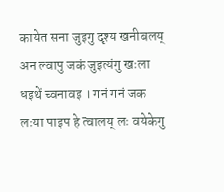कायेत सना जुइगु दृश्य खनीबलय् अन ल्वापु जकं जुइत्यंगु खःला धइथें च्वनावइ । गनं गनं जक लःया पाइप हे त्वालय् लः वयेकेगु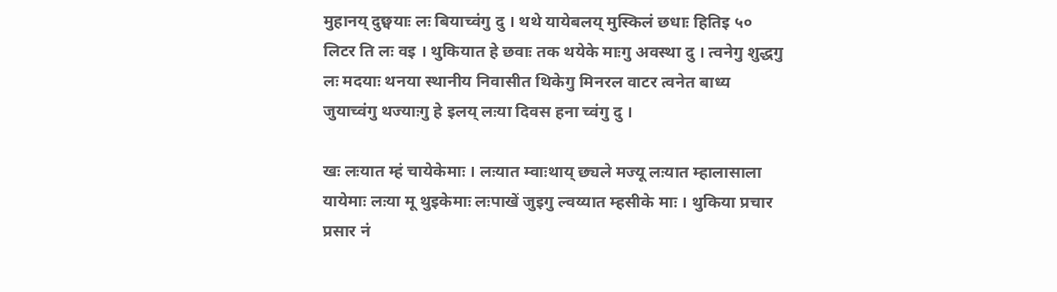मुहानय् दुछ्वयाः लः बियाच्वंगु दु । थथे यायेबलय् मुस्किलं छधाः हितिइ ५० लिटर ति लः वइ । थुकियात हे छवाः तक थयेके माःगु अवस्था दु । त्वनेगु शुद्धगु लः मदयाः थनया स्थानीय निवासीत थिकेगु मिनरल वाटर त्वनेत बाध्य जुयाच्वंगु थज्याःगु हे इलय् लःया दिवस हना च्वंगु दु ।

खः लःयात म्हं चायेकेमाः । लःयात म्वाःथाय् छ्यले मज्यू लःयात म्हालासाला यायेमाः लःया मू थुइकेमाः लःपाखें जुइगु ल्वय्यात म्हसीके माः । थुकिया प्रचार प्रसार नं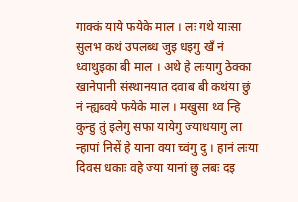गाक्कं याये फयेके माल । लः गथे याःसा सुलभ कथं उपलब्ध जुइ धइगु खँ नं ध्वाथुइका बी माल । अथे हे लःयागु ठेक्का खानेपानी संस्थानयात दवाब बी कथंया छुं नं न्ह्यब्वये फयेके माल । मखुसा थ्व न्हि कुन्हु तुं इलेगु सफा यायेगु ज्याधयागु ला न्हापां निसें हे याना वया च्वंगु दु । हानं लःया दिवस धकाः वहे ज्या यानां छु लबः दइ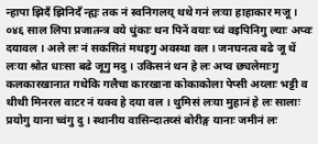न्हापा झिदँ झिनिदँ न्ह्यः तक नं स्वनिगलय् थथे गनं लःया हाहाकार मजू । ०४६ साल लिपा प्रजातन्त्र वये धुंकाः थन पिनें वयाः च्वं वइपिनिगु ल्याः अप्वः दयावल । अले लः नं सकसितं मथइगु अवस्था वल । जनघनत्व बढे जू थें लःया श्रोत धाःसा बढे जूगु मदु । उकिसनं थन हे लः अप्व छ्यलेमाःगु कलकारखानात गथेकि गलैचा कारखाना कोकाकोला पेप्सी अय्लाः भट्टी व थीथी मिनरल वाटर नं यक्व हे दया वल । थुमिसं लःया मुहानं हे लः सालाः प्रयोगु याना च्वंगु दु । स्थानीय वासिन्दातय्सं बोरीङ्ग यानाः जमीनं लः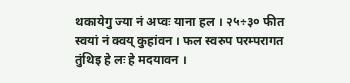थकायेगु ज्या नं अप्वः याना हल । २५÷३० फीत स्वयां नं क्वय् कुहांवन । फल स्वरुप परम्परागत तुंथिइ हे लः हे मदयावन ।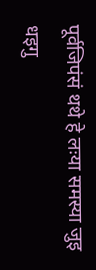पूर्वजिपंसं थथे हे लःया समस्या जुइ धइगु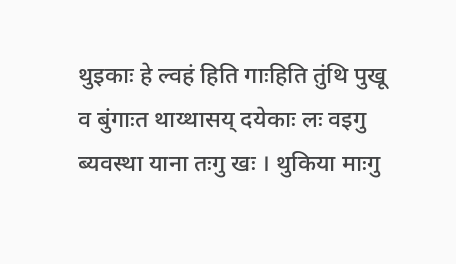थुइकाः हे ल्वहं हिति गाःहिति तुंथि पुखू व बुंगाःत थाय्थासय् दयेकाः लः वइगु ब्यवस्था याना तःगु खः । थुकिया माःगु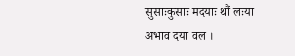सुसाःकुसाः मदयाः थौं लःया अभाव दया वल ।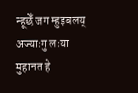न्हूछेँ जग म्हुइबलय् अज्याःगु लःया मुहानत हे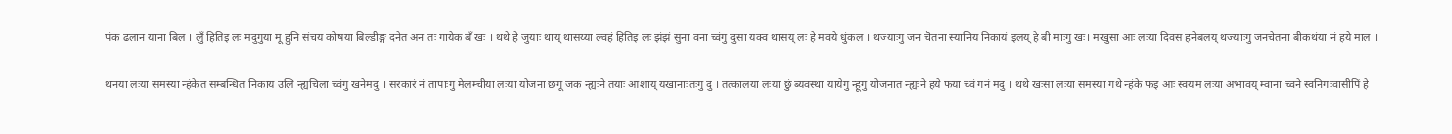पंक ढलान याना बिल । लुँ हितिइ लः मदुगुया मू हुनि संचय कोषया बिल्डीङ्ग दनेत अन तः गायेक बँ खः । थथे हे जुयाः थाय् थासय्या ल्वहं हितिइ लः झंझं सुना वना च्वंगु दुसा यक्व थासय् लः हे मवये धुंकल । थज्याःगु जन चॆतना स्यानिय निकायं इलय् हे बी माःगु खः। मखुसा आः लःया दिवस हनेबलय् थज्याःगु जनचेतना बीकथंया नं हये माल ।

थनया लःया समस्या न्हंकेत सम्बन्धित निकाय उलि न्ह्यचिला च्वंगु खनेमदु । सरकारं नं तापाःगु मेलम्चीया लःया योजना छगू जक न्ह्यःने तयाः आशाय् यखानाःतःगु दु । तत्कालया लःया छुं ब्यवस्था यायेगु न्हूगु योजनात न्ह्यःने हये फया च्वं गनं मदु । थथे खःसा लःया समस्या गथे न्हंके फइ आः स्वयम लःया अभावय् म्वाना च्वने स्वनिगःवासीपिं हे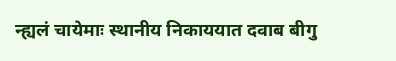न्ह्यलं चायेमाः स्थानीय निकाययात दवाब बीगु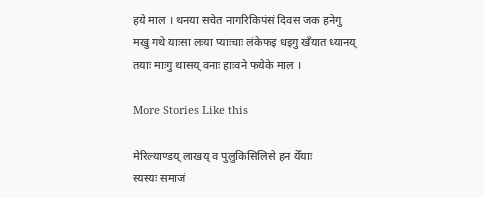हये माल । थनया सचेत नागरिकिपंसं दिवस जक हनेगु मखु गथे याःसा लःया प्याःचाः लंकेफइ धइगु खँयात ध्यानय् तयाः माःगु थासय् वनाः हाःवने फयेके माल ।

More Stories Like this

मेरिल्याण्डय् लाखय् व पुलुकिसिलिसे हन येँयाः
स्यस्यः समाजं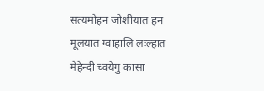सत्यमोहन जोशीयात हन
मूलयात ग्वाहालि लःल्हात
मेहेन्दी च्वयेगु कासा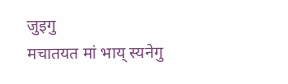जुइगु
मचातयत मां भाय् स्यनेगु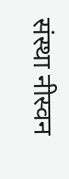संस्था नीस्वन